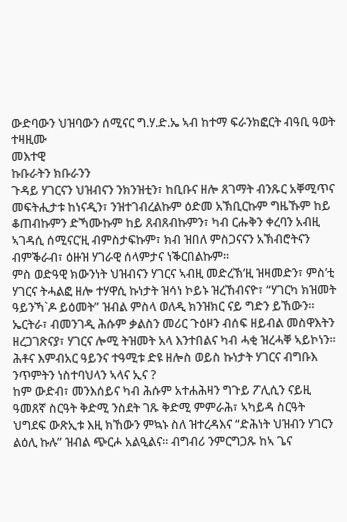ውድባውን ህዝባውን ሰሚናር ግ.ሃ.ድ.ኤ ኣብ ከተማ ፍራንክፎርት ብዓቢ ዓወት ተዛዚሙ
መእተዊ
ኩቡራትን ክቡራንን
ጉዳይ ሃገርናን ህዝብናን ንክንዝቲን፣ ከቢቡና ዘሎ ጸገማት ብንጹር አቐሚጥና መፍትሒታቱ ከነናዲን፣ ንዝተገብረልኩም ዕድመ አኽቢርኩም ግዜኹም ከይ ቆጠብኩምን ድኻሙኩም ከይ ጸብጸብኩምን፣ ካብ ርሑቅን ቀረባን አብዚ ኣገዳሲ ሰሚናር’ዚ ብምስታፍኩም፣ ክብ ዝበለ ምስጋናናን አኽብሮትናን ብምቕራብ፣ ዕዙዝ ሃገራዊ ሰላምታና ነቕርበልኩም።
ምስ ወድዓዊ ክውንነት ህዝብናን ሃገርና ኣብዚ መድረኽ’ዚ ዝዛመድን፣ ምስ’ቲ ሃገርና ትሓልፎ ዘሎ ተሃዋሲ ኩነታት ዝሳነ ኮይኑ ዝረኸብናዮ፣ “ሃገርካ ክዝመት ዓይንኻ`ዶ ይዕመት” ዝብል ምስላ ወለዲ ክንዝክር ናይ ግድን ይኸውን። ኤርትራ፣ ብመንገዲ ሕሱም ቃልስን መሪር ጉዕዞን ብሰፍ ዘይብል መስዋእትን ዘረጋገጽናያ፣ ሃገርና ሎሚ ትዝመት አላ እንተበልና ካብ ሓቂ ዝረሓቐ ኣይኮነን።
ሕቶና እምብአር ዓይንና ተዓሚቱ ድዩ ዘሎስ ወይስ ኩነታት ሃገርና ብግቡእ ንጥምትን ነስተባህላን ኣላና ኢና ?
ከም ውድብ፣ መንእሰይና ካብ ሕሱም አተሐሕዛን ግጉይ ፖሊሲን ናይዚ ዓመጸኛ ስርዓት ቅድሚ ንስደት ገጹ ቅድሚ ምምራሕ፣ ኣካይዳ ስርዓት ህግደፍ ውጽኢቱ እዚ ክኸውን ምኳኑ ስለ ዝተረዳእና “ድሕነት ህዝብን ሃገርን ልዕሊ ኩሉ” ዝብል ጭርሖ አልዒልና። ብግብሪ ንምርግጋጹ ከኣ ጌና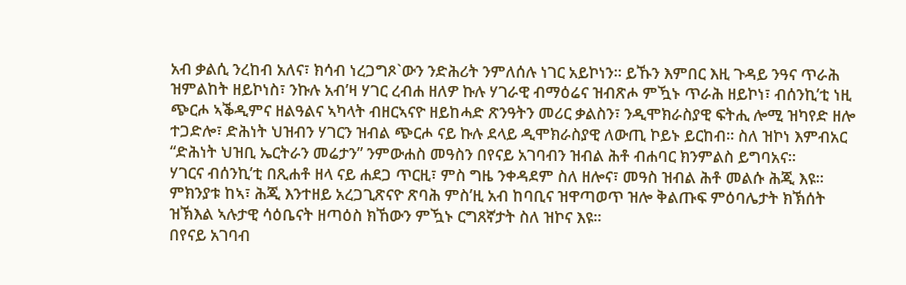አብ ቃልሲ ንረከብ አለና፣ ክሳብ ነረጋግጾ`ውን ንድሕሪት ንምለሰሉ ነገር አይኮነን። ይኹን እምበር እዚ ጉዳይ ንዓና ጥራሕ ዝምልከት ዘይኮነስ፣ ንኩሉ አብ’ዛ ሃገር ረብሐ ዘለዎ ኩሉ ሃገራዊ ብማዕሬና ዝብጽሖ ምዃኑ ጥራሕ ዘይኮነ፣ ብሰንኪ’ቲ ነዚ ጭርሖ ኣቕዲምና ዘልዓልና ኣካላት ብዘርኣናዮ ዘይከሓድ ጽንዓትን መሪር ቃልስን፣ ንዲሞክራስያዊ ፍትሒ ሎሚ ዝካየድ ዘሎ ተጋድሎ፣ ድሕነት ህዝብን ሃገርን ዝብል ጭርሖ ናይ ኩሉ ደላይ ዲሞክራስያዊ ለውጢ ኮይኑ ይርከብ። ስለ ዝኮነ እምብአር “ድሕነት ህዝቢ ኤርትራን መሬታን” ንምውሐስ መዓስን በየናይ አገባብን ዝብል ሕቶ ብሐባር ክንምልስ ይግባአና።
ሃገርና ብሰንኪ’ቲ በጺሐቶ ዘላ ናይ ሐደጋ ጥርዚ፣ ምስ ግዜ ንቀዳደም ስለ ዘሎና፣ መዓስ ዝብል ሕቶ መልሱ ሕጂ እዩ። ምክንያቱ ከኣ፣ ሕጂ እንተዘይ አረጋጊጽናዮ ጽባሕ ምስ’ዚ አብ ከባቢና ዝዋጣወጥ ዝሎ ቅልጡፍ ምዕባሌታት ክኽሰት ዝኽእል ኣሉታዊ ሳዕቤናት ዘጣዕስ ክኸውን ምዃኑ ርግጸኛታት ስለ ዝኮና እዩ።
በየናይ አገባብ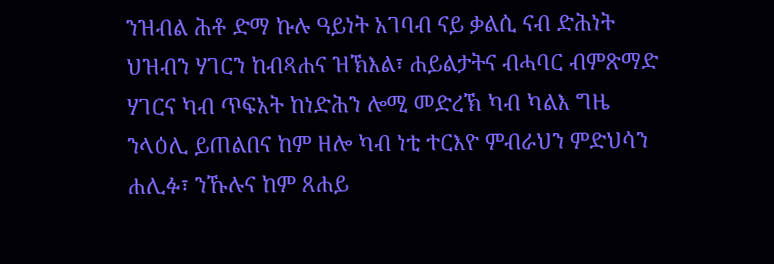ንዝብል ሕቶ ድማ ኩሉ ዓይነት አገባብ ናይ ቃልሲ ናብ ድሕነት ህዝብን ሃገርን ከብጻሐና ዝኽእል፣ ሐይልታትና ብሓባር ብምጽማድ ሃገርና ካብ ጥፍአት ከነድሕን ሎሚ መድረኽ ካብ ካልእ ግዜ ንላዕሊ ይጠልበና ከም ዘሎ ካብ ነቲ ተርእዮ ምብራህን ምድህሳን ሐሊፉ፣ ንኹሉና ከም ጸሐይ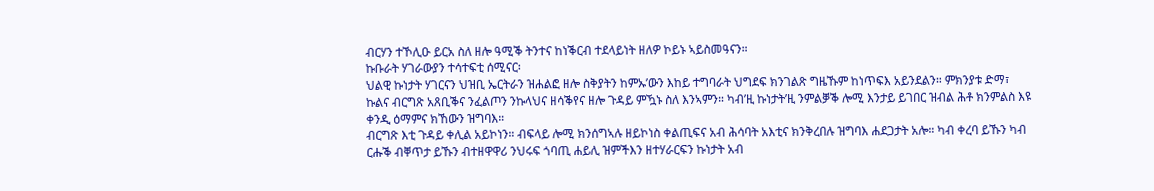ብርሃን ተኾሊዑ ይርአ ስለ ዘሎ ዓሚቕ ትንተና ከነቕርብ ተደላይነት ዘለዎ ኮይኑ ኣይስመዓናን።
ኩቡራት ሃገራውያን ተሳተፍቲ ሰሚናር፡
ህልዊ ኩነታት ሃገርናን ህዝቢ ኤርትራን ዝሐልፎ ዘሎ ስቅያትን ከምኡ’ውን እከይ ተግባራት ህግደፍ ክንገልጽ ግዜኹም ከነጥፍእ አይንደልን። ምክንያቱ ድማ፣ ኩልና ብርግጽ አጸቢቕና ንፈልጦን ንኩላህና ዘሳቕየና ዘሎ ጉዳይ ምዃኑ ስለ እንኣምን። ካብ’ዚ ኩነታት’ዚ ንምልቓቕ ሎሚ እንታይ ይገበር ዝብል ሕቶ ክንምልስ እዩ ቀንዲ ዕማምና ክኸውን ዝግባእ።
ብርግጽ እቲ ጉዳይ ቀሊል አይኮነን። ብፍላይ ሎሚ ክንሰግኣሉ ዘይኮነስ ቀልጢፍና አብ ሕሳባት አእቲና ክንቅረበሉ ዝግባእ ሐደጋታት አሎ። ካብ ቀረባ ይኹን ካብ ርሑቕ ብቐጥታ ይኹን ብተዘዋዋሪ ንህሩፍ ጎባጢ ሐይሊ ዝምችእን ዘተሃራርፍን ኩነታት አብ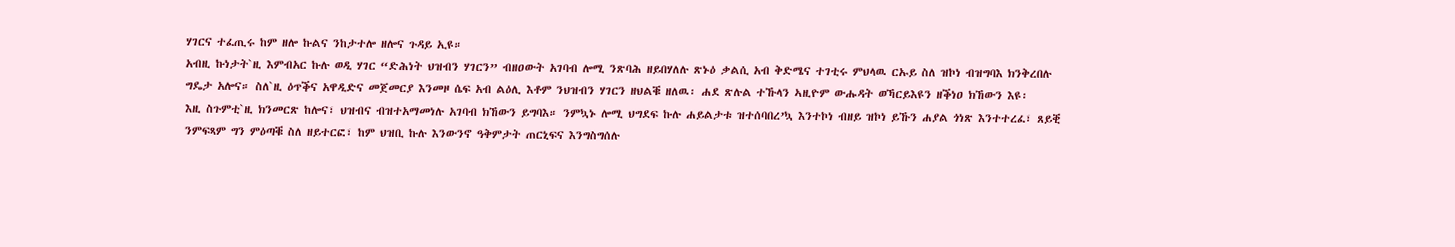ሃገርና ተፈጢሩ ከም ዘሎ ኩልና ንከታተሎ ዘሎና ጉዳይ ኢዩ።
አብዚ ኩነታት`ዚ እምብአር ኩሉ ወዲ ሃገር “ድሕነት ህዝብን ሃገርን” ብዘዐውት አገባብ ሎሚ ንጽባሕ ዘይበሃለሉ ጽኑዕ ቃልሲ አብ ቅድሜና ተገቲሩ ምህላዉ ርኡይ ስለ ዝኮነ ብዝግባእ ክንቅረበሉ ግዴታ አሎና። ስለ`ዚ ዕጥቕና አዋዲድና መጀመርያ እንመዞ ሴፍ አብ ልዕሊ እቶም ንህዝብን ሃገርን ዘህልቑ ዘለዉ፡ ሐደ ጽሉል ተኹላን ኣዚዮም ውሑዳት ወኻርይእዩን ዘቕነዐ ክኸውን እዩ፡
እዚ ስጉምቲ`ዚ ክንመርጽ ከሎና፣ ህዝብና ብዝተአማመነሉ አገባብ ክኸውን ይግባእ። ንምኳኑ ሎሚ ህግደፍ ኩሉ ሐይልታቱ ዝተሰባበረ’ኳ እንተኮነ ብዘይ ዝኮነ ይኹን ሐያል ጎነጽ እንተተረፈ፣ ጸይቒ ንምፍጻም ግን ምዕጣቑ ስለ ዘይተርፎ፣ ከም ህዝቢ ኩሉ እንውንኖ ዓቅምታት ጠርኒፍና እንግስግሰሉ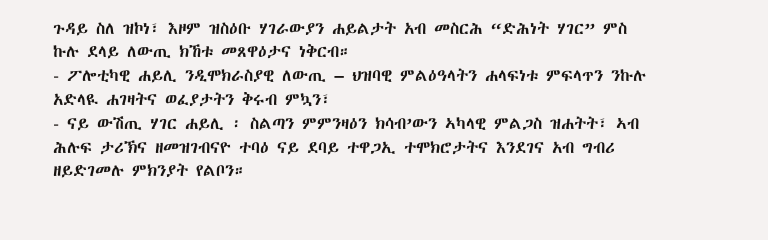ጉዳይ ስለ ዝኮነ፣ እዞም ዝስዕቡ ሃገራውያን ሐይልታት አብ መስርሕ “ድሕነት ሃገር” ምስ ኩሉ ደላይ ለውጢ ክኸቱ መጸዋዕታና ነቅርብ።
- ፖሎቲካዊ ሐይሊ ንዲሞክራስያዊ ለውጢ – ህዝባዊ ምልዕዓላትን ሐላፍነቱ ምፍላጥን ንኩሉ አድላዪ ሐገዛትና ወፈያታትን ቅሩብ ምኳን፣
- ናይ ውሽጢ ሃገር ሐይሊ ፡ ስልጣን ምምንዛዕን ክሳብ’ውን ኣካላዊ ምልጋስ ዝሐትት፣ ኣብ ሕሉፍ ታሪኽና ዘመዝገብናዮ ተባዕ ናይ ደባይ ተዋጋኢ ተሞክሮታትና እንደገና አብ ግብሪ ዘይድገመሉ ምክንያት የልቦን።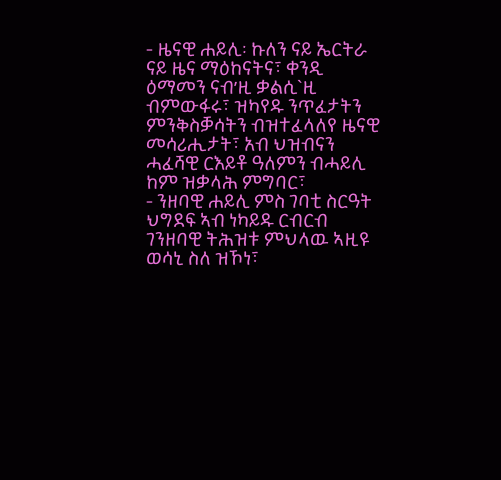- ዜናዊ ሐይሊ፡ ኩለን ናይ ኤርትራ ናይ ዜና ማዕከናትና፣ ቀንዲ ዕማመን ናብ’ዚ ቃልሲ`ዚ ብምውፋሩ፣ ዝካየዱ ንጥፈታትን ምንቅስቓሳትን ብዝተፈላለየ ዜናዊ መሳሪሒታት፣ አብ ህዝብናን ሓፈሻዊ ርእይቶ ዓለምን ብሓይሊ ከም ዝቃላሕ ምግባር፣
- ንዘባዊ ሐይሊ ምስ ገባቲ ስርዓት ህግደፍ ኣብ ነካይዱ ርብርብ ገንዘባዊ ትሕዝቱ ምህላዉ ኣዚዩ ወሳኒ ስለ ዝኾነ፣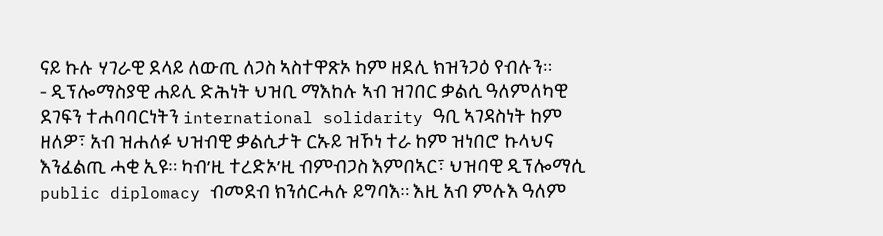ናይ ኩሉ ሃገራዊ ደላይ ለውጢ ለጋስ ኣስተዋጽኦ ከም ዘደሊ ክዝንጋዕ የብሉን።
- ዲፕሎማስያዊ ሐይሊ ድሕነት ህዝቢ ማእከሉ ኣብ ዝገበር ቃልሲ ዓለምለካዊ ደገፍን ተሐባባርነትን international solidarity ዓቢ ኣገዳስነት ከም ዘለዎ፣ አብ ዝሐለፉ ህዝብዊ ቃልሲታት ርኡይ ዝኾነ ተራ ከም ዝነበሮ ኩላህና እንፈልጢ ሓቂ ኢዩ። ካብ’ዚ ተረድኦ’ዚ ብምብጋስ እምበኣር፣ ህዝባዊ ዲፕሎማሲ public diplomacy ብመደብ ክንሰርሓሉ ይግባእ። እዚ አብ ምሉእ ዓለም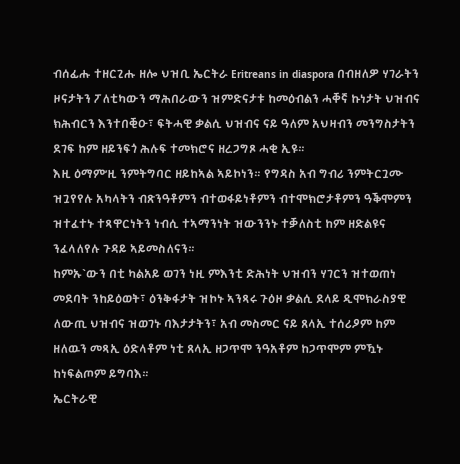ብሰፊሑ ተዘርጊሑ ዘሎ ህዝቢ ኤርትራ Eritreans in diaspora በብዘለዎ ሃገራትን ዞናታትን ፖለቲካውን ማሕበራውን ዝምድናታቱ ከመዕብልን ሓቐኛ ኩነታት ህዝብና ክሕብርን እንተበቒዑ፣ ፍትሓዊ ቃልሲ ህዝብና ናይ ዓለም አህዛብን መንግስታትን ደገፍ ከም ዘይንፍጎ ሕሉፍ ተመክሮና ዘረጋግጾ ሓቂ ኢዩ።
እዚ ዕማም’ዚ ንምትግባር ዘይከኣል ኣይኮነን። የግዳስ አብ ግብሪ ንምትርጓሙ ዝጓየየሉ አካላትን ብጽንዓቶምን ብተወፋይነቶምን ብተሞክሮታቶምን ዓቕሞምን ዝተፈተኑ ተጻዋርነትን ነብሲ ተኣማንነት ዝውንንኑ ተቓለስቲ ከም ዘድልዩና ንፈላለየሉ ጉዳይ ኣይመስለናን።
ከምኡ`ውን በቲ ካልአይ ወገን ነዚ ምእንቲ ድሕነት ህዝብን ሃገርን ዝተወጠነ መደባት ንከይዕወት፣ ዕንቅፋታት ዝኮኑ ኣንጻሩ ጉዕዞ ቃልሲ ደላይ ዲሞክራስያዊ ለውጢ ህዝብና ዝወገኑ ባእታታትን፣ አብ መስመር ናይ ጸላኢ ተሰሪዖም ከም ዘለዉን መጻኢ ዕድላቶም ነቲ ጸላኢ ዘጋጥሞ ንዓአቶም ከጋጥሞም ምዃኑ ከነፍልጦም ይግባእ።
ኤርትራዊ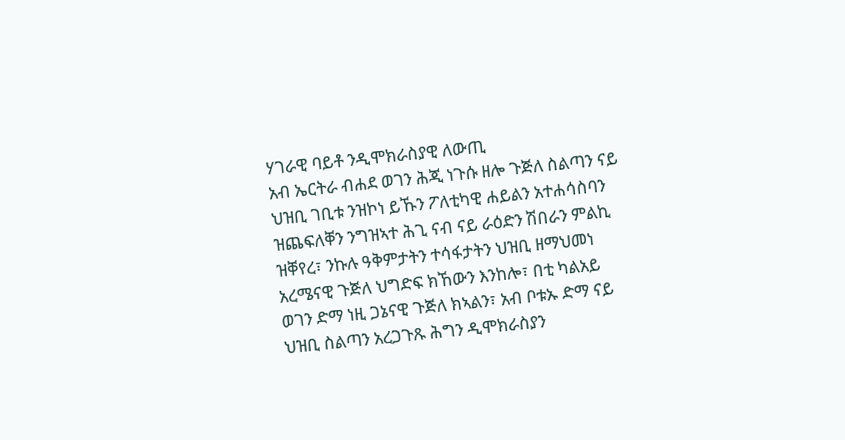ሃገራዊ ባይቶ ንዲሞክራስያዊ ለውጢ
አብ ኤርትራ ብሐደ ወገን ሕጂ ነጉሱ ዘሎ ጉጅለ ስልጣን ናይ ህዝቢ ገቢቱ ንዝኮነ ይኹን ፖለቲካዊ ሐይልን አተሐሳስባን ዝጨፍለቐን ንግዝኣተ ሕጊ ናብ ናይ ራዕድን ሽበራን ምልኪ ዝቐየረ፣ ንኩሉ ዓቅምታትን ተሳፋታትን ህዝቢ ዘማህመነ አረሜናዊ ጉጅለ ህግድፍ ክኸውን እንከሎ፣ በቲ ካልአይ ወገን ድማ ነዚ ጋኔናዊ ጉጅለ ክኣልን፣ አብ ቦቱኡ ድማ ናይ ህዝቢ ስልጣን አረጋጉጹ ሕግን ዲሞክራስያን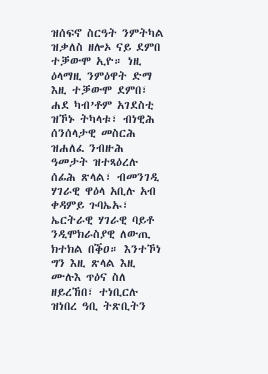ዝሰፍኖ ስርዓት ንምትካል ዝቃለስ ዘሎኦ ናይ ደምበ ተቓውሞ ኢዮ። ነዚ ዕላማዚ ንምዕዋት ድማ እዚ ተቓውሞ ደምበ፣ ሐደ ካብ’ቶም አገደስቲ ዝኾኑ ትካላቱ፣ ብነዊሕ ሰንሰላታዊ መስርሕ ዝሐለፈ ንብዙሕ ዓመታት ዝተጻዕረሉ ሰፊሕ ጽላል፣ ብመንገዲ ሃገራዊ ዋዕላ አቢሉ አብ ቀዳምይ ጉባኤኡ፣ ኤርትራዊ ሃገራዊ ባይቶ ንዲሞክራስያዊ ለውጢ ክተክል በቕዐ። እንተኾነ ግን እዚ ጽላል እዚ ሙሉእ ጥዕና ስለ ዘይረኸበ፣ ተነቢርሉ ዝነበረ ዓቢ ትጽቢትን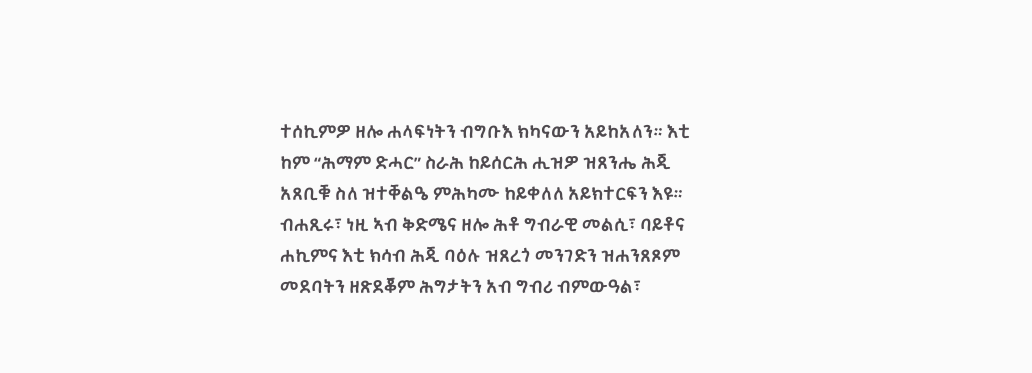ተሰኪምዎ ዘሎ ሐላፍነትን ብግቡእ ክካናውን አይከአለን። እቲ ከም “ሕማም ድሓር” ስራሕ ከይሰርሕ ሒዝዎ ዝጸንሔ ሕጂ አጸቢቑ ስለ ዝተቐልዔ ምሕካሙ ከይቀለለ አይክተርፍን እዩ።
ብሐጺሩ፣ ነዚ ኣብ ቅድሜና ዘሎ ሕቶ ግብራዊ መልሲ፣ ባይቶና ሐኪምና እቲ ክሳብ ሕጂ ባዕሉ ዝጸረጎ መንገድን ዝሐንጸጾም መደባትን ዘጽደቖም ሕግታትን አብ ግብሪ ብምውዓል፣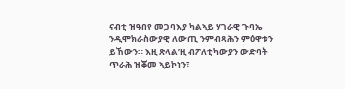ናብቲ ዝዓበየ መጋባእያ ካልኣይ ሃገራዊ ጉባኤ ንዲሞክራስውያዊ ለውጢ ንምብጻሕን ምዕዋቱን ይኸውን። እዚ ጽላል’ዚ ብፖለቲካውያን ውድባት ጥራሕ ዝቖመ ኣይኮነን፣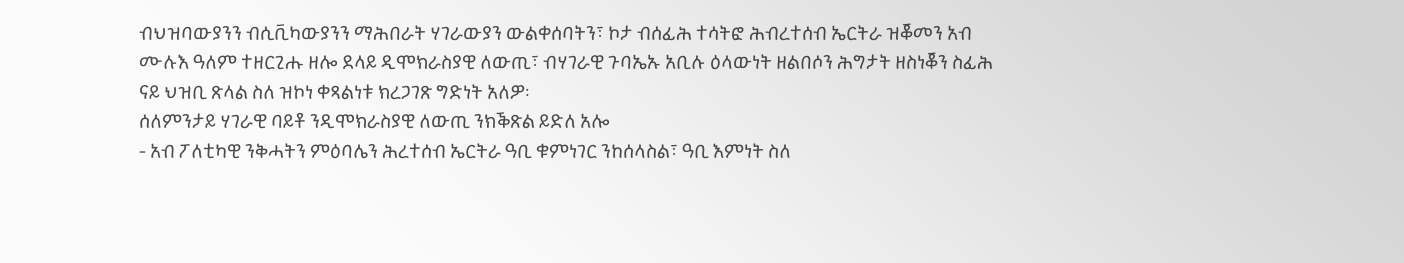ብህዝባውያንን ብሲቪካውያንን ማሕበራት ሃገራውያን ውልቀሰባትን፣ ኮታ ብሰፊሕ ተሳትፎ ሕብረተሰብ ኤርትራ ዝቖመን አብ ሙሉእ ዓለም ተዘርጊሑ ዘሎ ደላይ ዲሞክራስያዊ ለውጢ፣ ብሃገራዊ ጉባኤኡ አቢሉ ዕላውነት ዘልበሶን ሕግታት ዘስነቖን ስፊሕ ናይ ህዝቢ ጽላል ስለ ዝኮነ ቀጻልነቱ ክረጋገጽ ግድነት አለዎ፡
ሰለምንታይ ሃገራዊ ባይቶ ንዲሞክራስያዊ ለውጢ ንክቕጽል ይድለ አሎ
- አብ ፖለቲካዊ ንቅሓትን ምዕባሌን ሕረተሰብ ኤርትራ ዓቢ ቁምነገር ንከሰላስል፣ ዓቢ እምነት ስለ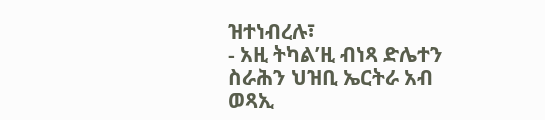ዝተነብረሉ፣
- አዚ ትካል’ዚ ብነጻ ድሌተን ስራሕን ህዝቢ ኤርትራ አብ ወጻኢ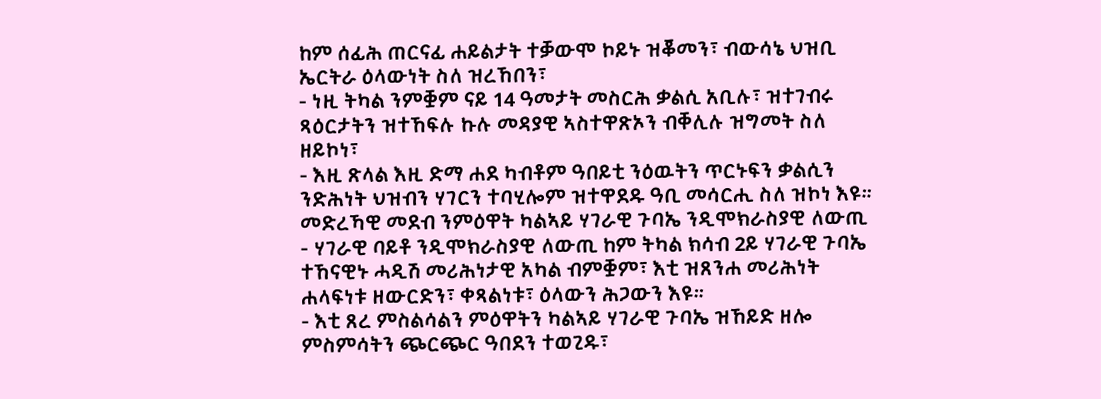ከም ሰፊሕ ጠርናፊ ሐይልታት ተቓውሞ ኮይኑ ዝቖመን፣ ብውሳኔ ህዝቢ ኤርትራ ዕላውነት ስለ ዝረኸበን፣
- ነዚ ትካል ንምቛም ናይ 14 ዓመታት መስርሕ ቃልሲ አቢሉ፣ ዝተገብሩ ጻዕርታትን ዝተኸፍሉ ኩሉ መዳያዊ ኣስተዋጽኦን ብቐሊሉ ዝግመት ስለ ዘይኮነ፣
- እዚ ጽላል እዚ ድማ ሐደ ካብቶም ዓበይቲ ንዕዉትን ጥርኑፍን ቃልሲን ንድሕነት ህዝብን ሃገርን ተባሂሎም ዝተዋደዱ ዓቢ መሳርሒ ስለ ዝኮነ እዩ።
መድረኻዊ መደብ ንምዕዋት ካልኣይ ሃገራዊ ጉባኤ ንዲሞክራስያዊ ለውጢ
- ሃገራዊ ባይቶ ንዲሞክራስያዊ ለውጢ ከም ትካል ክሳብ 2ይ ሃገራዊ ጉባኤ ተኸናዊኑ ሓዲሽ መሪሕነታዊ አካል ብምቛም፣ እቲ ዝጸንሐ መሪሕነት ሐላፍነቱ ዘውርድን፣ ቀጻልነቱ፣ ዕላውን ሕጋውን እዩ።
- እቲ ጸረ ምስልሳልን ምዕዋትን ካልኣይ ሃገራዊ ጉባኤ ዝኸይድ ዘሎ ምስምሳትን ጭርጭር ዓበደን ተወጊዱ፣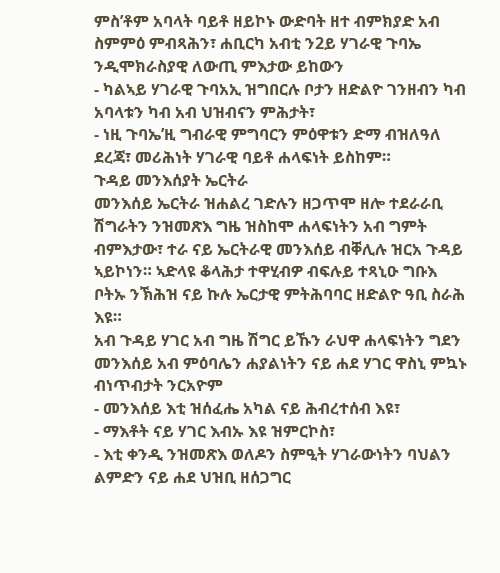ምስ’ቶም አባላት ባይቶ ዘይኮኑ ውድባት ዘተ ብምክያድ አብ ስምምዕ ምብጻሕን፣ ሐቢርካ አብቲ ን2ይ ሃገራዊ ጉባኤ ንዲሞክራስያዊ ለውጢ ምእታው ይከውን
- ካልኣይ ሃገራዊ ጉባአኢ ዝግበርሉ ቦታን ዘድልዮ ገንዘብን ካብ አባላቱን ካብ አብ ህዝብናን ምሕታት፣
- ነዚ ጉባኤ’ዚ ግብራዊ ምግባርን ምዕዋቱን ድማ ብዝለዓለ ደረጃ፣ መሪሕነት ሃገራዊ ባይቶ ሐላፍነት ይስከም።
ጉዳይ መንእሰያት ኤርትራ
መንእሰይ ኤርትራ ዝሐልረ ገድሉን ዘጋጥሞ ዘሎ ተደራራቢ ሽግራትን ንዝመጽእ ግዜ ዝስከሞ ሐላፍነትን አብ ግምት ብምእታው፣ ተራ ናይ ኤርትራዊ መንእሰይ ብቐሊሉ ዝርአ ጉዳይ ኣይኮነን። ኣድላዩ ቆላሕታ ተዋሂብዎ ብፍሉይ ተጻኒዑ ግቡእ ቦትኡ ንኽሕዝ ናይ ኩሉ ኤርታዊ ምትሕባባር ዘድልዮ ዓቢ ስራሕ እዩ።
አብ ጉዳይ ሃገር አብ ግዜ ሽግር ይኹን ራህዋ ሐላፍነትን ግደን መንእሰይ አብ ምዕባሌን ሐያልነትን ናይ ሐደ ሃገር ዋስኒ ምኳኑ ብነጥብታት ንርአዮም
- መንእሰይ እቲ ዝሰፈሔ አካል ናይ ሕብረተሰብ እዩ፣
- ማእቶት ናይ ሃገር እብኡ እዩ ዝምርኮስ፣
- እቲ ቀንዲ ንዝመጽእ ወለዶን ስምዒት ሃገራውነትን ባህልን ልምድን ናይ ሐደ ህዝቢ ዘሰጋግር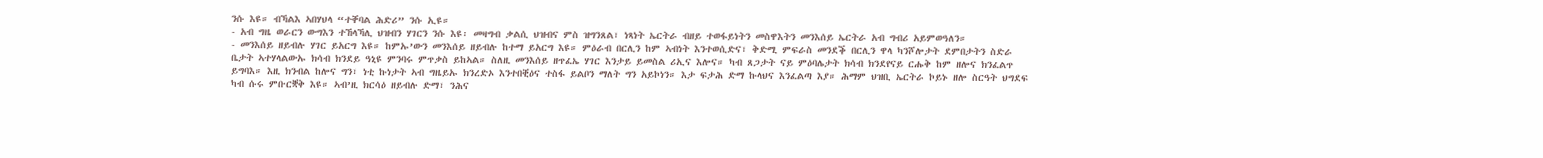ንሱ እዩ። ብኻልእ ኣበሃህላ “ተቐባል ሕድሪ” ንሱ ኢዩ።
- አብ ግዜ ወራርን ውግእን ተኸላኻሊ ህዝብን ሃገርን ንሱ እዩ፡ መዛግብ ቃልሲ ህዝብና ምስ ዝግንጸል፣ ነጻነት ኤርትራ ብዘይ ተወፋይነትን መስዋእትን መንእሰይ ኤርትራ አብ ግብሪ አይምወዓለን።
- መንእሰይ ዘይብሉ ሃገር ይአርግ እዩ። ከምኡ’ውን መንእሰይ ዘይብሉ ከተማ ይአርግ እዩ። ምዕራብ በርሊን ከም ኣብነት እንተወሲድና፣ ቅድሚ ምፍራስ መንደቕ በርሊን ዋላ ካንሾሎታት ደምበታትን ስድራ ቤታት ኣተሃላልውኡ ክሳብ ክንደይ ዓኒዩ ምንባሩ ምጥቃስ ይከኣል። ስለዚ መንእሰይ ዘጥፈኤ ሃገር እንታይ ይመስል ሪኢና እሎና። ካብ ጸጋታት ናይ ምዕባሌታት ክሳብ ክንደየናይ ርሑቅ ከም ዘሎና ክንፈልጥ ይግባእ። እዚ ክንብል ከሎና ግን፣ ነቲ ኩነታት ኣብ ግዜይኡ ክንረድኦ እንተበቒዕና ተስፋ ይልቦን ማለት ግን አይኮነን። እታ ፍታሕ ድማ ኩላህና እንፈልጣ እያ። ሕማም ህዝቢ ኤርትራ ኮይኑ ዘሎ ስርዓት ህግደፍ ካብ ሱሩ ምቡርቛቅ እዩ። ኣብ’ዚ ክርሳዕ ዘይብሉ ድማ፣ ንሕና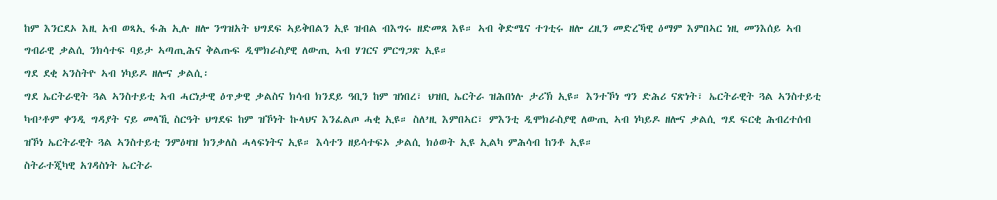ከም እንርደኦ እዚ አብ ወጻኢ ፋሕ ኢሉ ዘሎ ንግዝአት ህግደፍ ኣይቅበልን ኢዩ ዝብል ብእግሩ ዘድመጸ እዩ። ኣብ ቅድሜና ተገቲሩ ዘሎ ረዚን መድረኻዊ ዕማም እምበኣር ነዚ መንእሰይ ኣብ ግብራዊ ቃልሲ ንክሳተፍ ባይታ ኣጣጢሕና ቅልጡፍ ዲሞክራስያዊ ለውጢ ኣብ ሃገርና ምርግጋጽ ኢዩ።
ግደ ደቂ ኣንስትዮ ኣብ ነካይዶ ዘሎና ቃልሲ፡
ግደ ኤርትራዊት ጓል ኣንስተይቲ ኣብ ሓርነታዊ ዕጥቃዊ ቃልስና ክሳብ ክንደይ ዓቢን ከም ዝነበረ፣ ህዝቢ ኤርትራ ዝሕበነሉ ታሪኽ ኢዩ። እንተኾነ ግን ድሕሪ ናጽነት፣ ኤርትራዊት ጓል ኣንስተይቲ ካብ’ቶም ቀንዲ ግዳያት ናይ መላኺ ስርዓት ህግደፍ ከም ዝኾነት ኩላህና እንፈልጦ ሓቂ ኢዩ። ስለ’ዚ እምበኣር፣ ምእንቲ ዲሞክራስያዊ ለውጢ ኣብ ነካይዶ ዘሎና ቃልሲ ግደ ፍርቂ ሕብረተሰብ ዝኾነ ኤርትራዊት ጓል ኣንስተይቲ ንምዕዛዝ ክንቃለስ ሓላፍነትና ኢዩ። እሳተን ዘይሳተፍኦ ቃልሲ ክዕወት ኢዩ ኢልካ ምሕሳብ ከንቶ ኢዩ።
ስትራተጂካዊ አገዳስነት ኤርትራ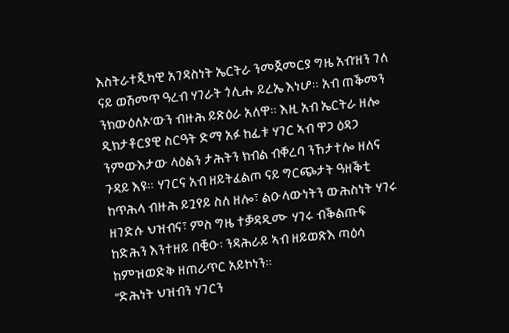እስትራተጂካዊ አገዳስነት ኤርትራ ንመጀመርያ ግዜ አብ’ዘን ገለ ናይ ወሽመጥ ዓረብ ሃገራት ጎሊሑ ይረኤ እነሆ። አብ ጠቕመን ንክውዕለኦ’ውን ብዙሕ ይጽዕራ አለዋ። እዚ አብ ኤርትራ ዘሎ ዲክታቶርያዊ ስርዓት ድማ አፉ ከፊቱ ሃገር ኣብ ዋጋ ዕዳጋ ንምውእታው ላዕልን ታሕትን ክብል ብቐረባ ንኸታተሎ ዘለና ጉዳይ እዩ። ሃገርና አብ ዘይትፈልጦ ናይ ግርጭታት ዓዘቕቲ ከጥሕላ ብዙሕ ይጓየይ ስለ ዘሎ፣ ልዑላውነትን ውሕስነት ሃገሩ ዘገድሱ ህዝብና፣ ምስ ግዜ ተቓዳዲሙ ሃገሩ ብቕልጡፍ ከድሕን እንተዘይ በቒዑ፡ ንዳሕራይ ኣብ ዘይወጽእ ጣዕሳ ከምዝወድቅ ዘጠራጥር አይኮነን።
“ድሕነት ህዝብን ሃገርን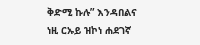ቅድሚ ኩሉ” እንዳበልና ነዚ ርኡይ ዝኮነ ሐደገኛ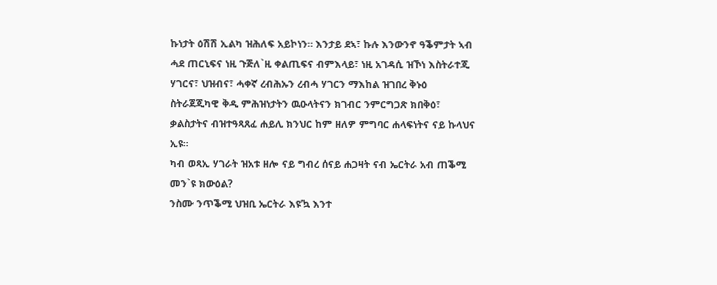ኩነታት ዕሽሽ ኢልካ ዝሕለፍ አይኮነን። እንታይ ደኣ፣ ኩሉ እንውንኖ ዓቕምታት ኣብ ሓደ ጠርኒፍና ነዚ ጉጅለ`ዚ ቀልጢፍና ብምእላይ፣ ነዚ አገዳሲ ዝኾነ እስትራተጂ ሃገርና፣ ህዝብና፣ ሓቀኛ ረብሕኡን ረብሓ ሃገርን ማእከል ዝገበረ ቅኑዕ ስትራጀጂካዊ ቅዲ ምሕዝነታትን ዉዑላትናን ክገብር ንምርግጋጽ ክበቅዕ፣ ቃልስታትና ብዝተዓጻጸፈ ሐይሊ ክንህር ከም ዘለዎ ምግባር ሐላፍነትና ናይ ኩላህና ኢዩ።
ካብ ወጻኢ ሃገራት ዝአቱ ዘሎ ናይ ግብረ ሰናይ ሐጋዛት ናብ ኤርትራ አብ ጠቕሚ መን`ዩ ክውዕል?
ንስሙ ንጥቕሚ ህዝቢ ኤርትራ እዩ’ኳ እንተ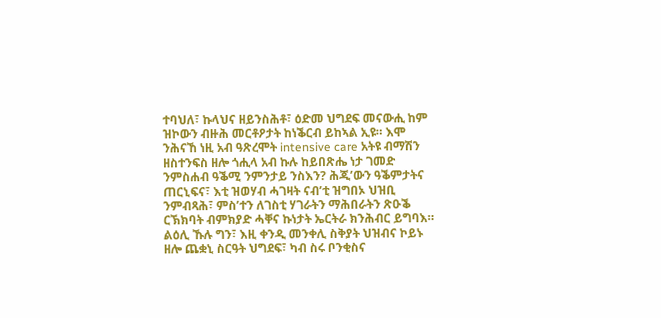ተባህለ፣ ኩላህና ዘይንስሕቶ፣ ዕድመ ህግደፍ መናውሒ ከም ዝኮውን ብዙሕ መርቶዖታት ከነቕርብ ይከኣል ኢዩ። እሞ ንሕናኸ ነዚ አብ ዓጽረሞት intensive care አትዩ ብማሽን ዘስተንፍስ ዘሎ ጎሒላ አብ ኩሉ ከይበጽሔ ነታ ገመድ ንምስሐብ ዓቕሚ ንምንታይ ንስእን? ሕጂ’ውን ዓቕምታትና ጠርኒፍና፣ እቲ ዝወሃብ ሓገዛት ናብ’ቲ ዝግበኦ ህዝቢ ንምብጻሕ፣ ምስ’ተን ለገስቲ ሃገራትን ማሕበራትን ጽዑቕ ርኽክባት ብምክያድ ሓቐና ኩነታት ኤርትራ ክንሕብር ይግባእ። ልዕሊ ኹሉ ግን፣ እዚ ቀንዲ መንቀሊ ስቅያት ህዝብና ኮይኑ ዘሎ ጨቋኒ ስርዓት ህግደፍ፣ ካብ ስሩ ቦንቂስና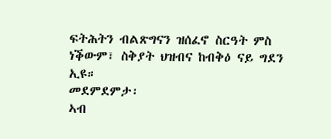ፍትሕትን ብልጽግናን ዝሰፈኖ ስርዓት ምስ ነቕውም፣ ስቅያት ህዝብና ከብቅዕ ናይ ግደን ኢዩ።
መደምደምታ፡
ኣብ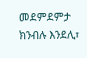መደምደምታ ክንብሉ እንደሊ፣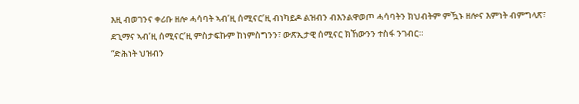እዚ ብወገንና ቀሪቡ ዘሎ ሓሳባት ኣብ’ዚ ሰሚናር’ዚ ብነካይዶ ልዝብን ብእንልዋወጦ ሓሳባትን ክህብትም ምዃኑ ዘሎና እምነት ብምግላጽ፣ ደጊማና ኣብ’ዚ ሰሚናር’ዚ ምስታፍኩም ከነምስግንን፣ ውጽኢታዊ ሰሚናር ክኸውንን ተስፋ ንገብር።
“ድሕነት ህዝብን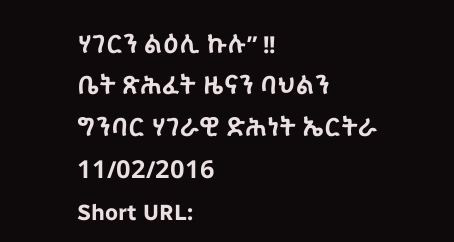ሃገርን ልዕሊ ኩሉ” !!
ቤት ጽሕፈት ዜናን ባህልን
ግንባር ሃገራዊ ድሕነት ኤርትራ
11/02/2016
Short URL: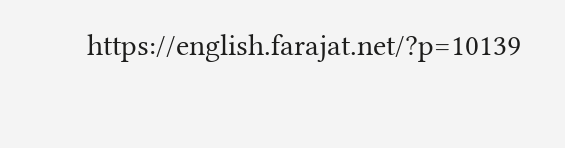https://english.farajat.net/?p=10139